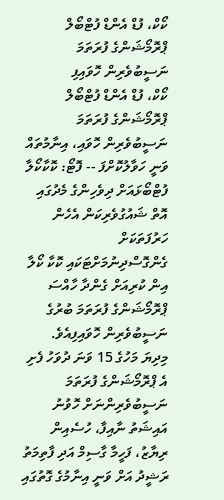ކޯކް، ފުޑް އެންޑް ފުޓްބޯލް ޕްރޮމޯޝަންގެ ފުރަތަމަ ނަސީބުވެރިން ހޮވައިފި
ކޯކް، ފުޑް އެންޑް ފުޓްބޯލް ޕްރޮމޯޝަންގެ ފުރަތަމަ ނަސީބުވެރިން ހޮވައި، އިނާމުތައް ވަނީ ހަވާލުކޮށްފަ -- ފޮޓޯ: ކޮކާކޯލާ
ފުޓްބޯޅައަށް ދިވެހިންގެ މެދުގައި އޮތް ޝައުގުވެރިކަން އެހެން ހަރުފަތަކަށް ގެންގޮސްދިނުމަށްޓަކައި ކޮކާ ކޯލާ އިން ކުރިއަށް ގެންދާ ހާއްސަ ޕްރޮމޯޝަންގެ ފުރަތަމަ ބުރުގެ ނަސީބުވެރިން ހޮވައިފިއެވެ.
މިދިޔަ މަހުގެ 15 ވަނަ ދުވަހު ފެށި އެ ޕްރޮމޯޝަންގެ ފުރަތަމަ ނަސީބުވެރިންނަށް ހޮވުނު އައިޝަތު ނާއިފާ، ހުސެއިން ރިޔާޒު، ފަހީމާ ގާސިމް އަދި ފާތިމަތު ރަޝީދު އަށް ވަނީ އިނާމުގެ ގޮތުގައި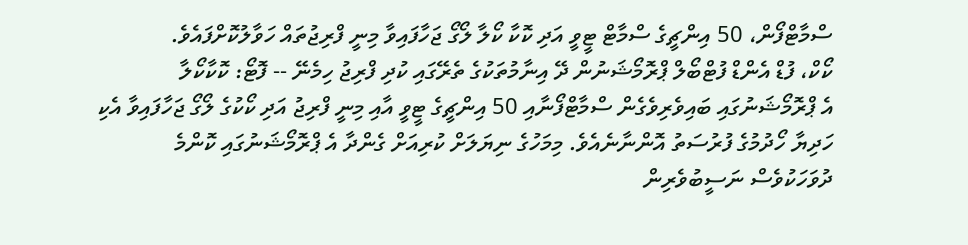ސްމާޓްފޯން، 50 އިންޗީގެ ސްމާޓް ޓީވީ އަދި ކޮކާ ކޯލާ ލޯގޯ ޖަހާފައިވާ މިނީ ފްރިޖުތައް ހަވާލުކޮށްފައެވެ.
ކޯކް، ފުޑް އެންޑް ފުޓްބޯލް ޕްރޮމޯޝަނުން ދޭ އިނާމުތަކުގެ ތެރޭގައި ކުދި ފްރިޖު ހިމެނޭ -- ފޮޓޯ: ކޮކާކޯލާ
އެ ޕްރޮމޯޝަނުގައި ބައިވެރިވެގެން ސްމާޓްފޯނާއި 50 އިންޗީގެ ޓީވީ އާއި މިނީ ފްރިޖު އަދި ކޯކުގެ ލޯގޯ ޖަހާފައިވާ އެކި ހަދިޔާ ހޯދުމުގެ ފުރުސަތު އޮންނާނެއެވެ. މިމަހުގެ ނިޔަލަށް ކުރިއަށް ގެންދާ އެ ޕްރޮމޯޝަނުގައި ކޮންމެ ދުވަހަކުވެސް ނަސީބުވެރިން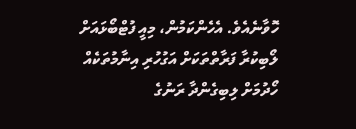ހޮވާނެއެވެ. އެހެންކަމުން، މިއީ ފުޓްބޯޅައަށް ލޯބިކުރާ ފަރާތްތަކަށް އަގުހުރި އިނާމުތަކެއް ހޯދުމަށް ލިބިގެންދާ ރަނުގެ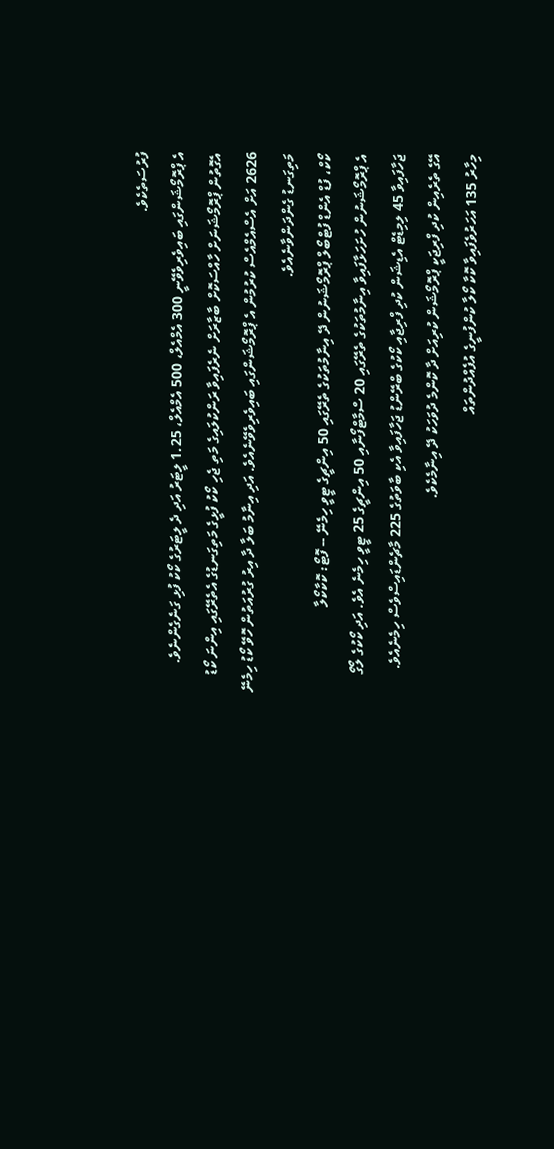ފުރުސަތެކެވެ.
އެ ޕްރޮމޯޝަންގައި ބައިވެރިވެވޭނީ 300 އެމްއެލް، 500 އެމްއެލް، 1.25 ލީޓަރު އަދި ދެ ލީޓަރުގެ ކޯކު ފުޅި ގަނެގެންނެވެ. އެގޮތުން ޕްރޮމޯޝަނަށް ހާއްސަކޮށް ބާޒާރަށް ނެރެފައިވާ ރަންކުލައިގެ މަތި ޖެހި ކޯކު ފުޅީގެ މަތިގަނޑުގެ އެތެރޭގައި އިންނަ ކޯޑު 2626 އަށް އެސްއެމްއެސް ކުރުމުން އެ ޕްރޮމޯޝަންގައި ބައިވެރިވެވޭނެއެވެ. އަދި އިނާމު ބަލާ ދާ އިރު ގުރުއަތުން ހޮވޭ ކޯޑު ހިމެނޭ މަތިގަނޑު ގެންދަންވާނެއެވެ.
ކޯކް، ފުޑް އެންޑް ފުޓްބޯލް ޕްރޮމޯޝަނުން ދޭ އިނާމުތަކުގެ ތެރޭގައި 50 އިންޗީގެ ޓީވީ ހިމެނޭ -- ފޮޓޯ: ކޮކާކޯލާ
އެ ޕްރޮމޯޝަނުން ހުށަހަޅާފައިވާ އިނާމުތަކުގެ ތެރޭގައި 20 ސްމާޓްފޯނާއި 50 އިންޗީގެ 25 ޓީވީ ހިމެނެ އެވެ. އަދި ކޯކުގެ ލޯގޯ ޖަހާފައިވާ 45 ލިމިޑެޓް އެޑިޝަން ކުދި ފްރިޖާއި ކޯކުގެ ބްރޭންޑު ޖަހާފައިވާ އެކި ބާވަތުގެ 225 މާޗެންޑައިސްވެސް ހިމެނެއެވެ.
އޭގެ ތެރެއިން ކުދި ފްރިޖަކީ ޕްރޮމޯޝަން ކުރިއަށް ދާ ކޮންމެ ދުވަހަކު ދޭ އިނާމެކެވެ.
މިހާރު 135 އަހަރުވެފައިވާ ކޮކާ ކޯލާ ކުންފުނީގެ އުފެއްދުންތައް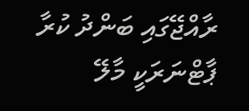ރާއްޖޭގައި ބަންދު ކުރާ ޕާޓްނަރަކީ މާލޭ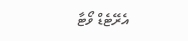އެރޭޓެޑް ވޯޓާ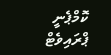ކޮމްޕެނީ ޕްރައިވެޓް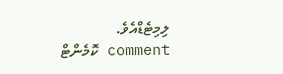ލިމިޓެޑްއެވެ.
comment ކޮމެންޓް